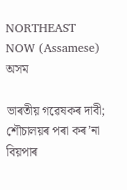NORTHEAST NOW (Assamese)
অসম

ভাৰতীয় গৱেষকৰ দাবী; শৌচালয়ৰ পৰা কৰ’না বিয়পাৰ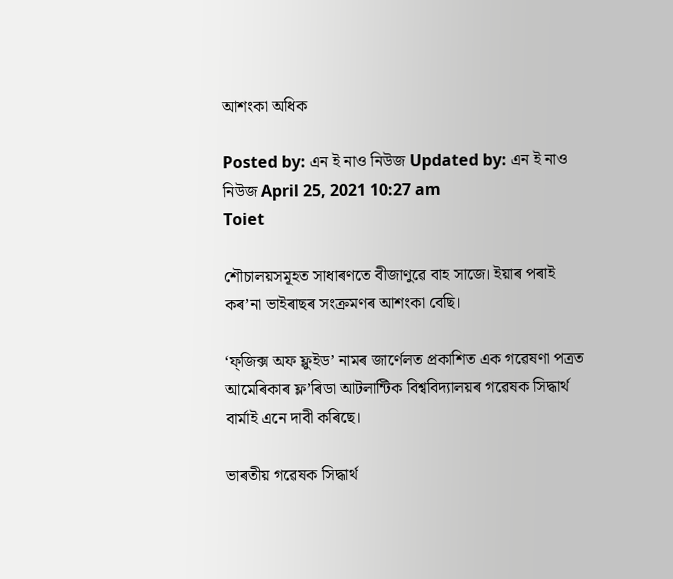আশংকা অধিক

Posted by: এন ই নাও নিউজ Updated by: এন ই নাও নিউজ April 25, 2021 10:27 am
Toiet

শৌচালয়সমূহত সাধাৰণতে বীজাণুৱে বাহ সাজে। ইয়াৰ পৰাই কৰ’না ভাইৰাছৰ সংক্ৰমণৰ আশংকা বেছি।

‘ফ্জিক্স অফ ফ্লুইড’ নামৰ জাৰ্ণেলত প্ৰকাশিত এক গৱেষণা পত্ৰত আমেৰিকাৰ ফ্ল’ৰিডা আটলান্টিক বিশ্ববিদ্যালয়ৰ গৱেষক সিদ্ধাৰ্থ বাৰ্মাই এনে দাবী কৰিছে।

ভাৰতীয় গৱেষক সিদ্ধাৰ্থ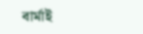বাৰ্মাই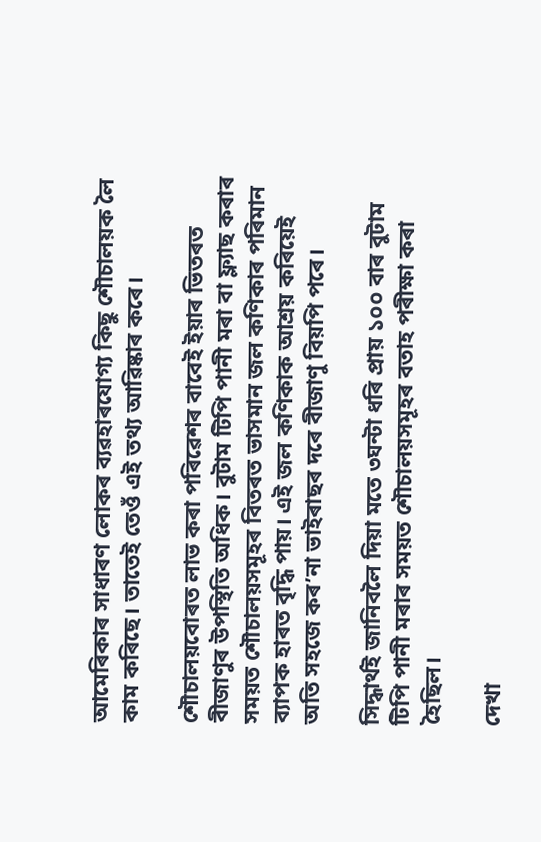আমেৰিকাৰ সাধাৰণ লোকৰ ব্যৱহাৰযোগ্য কিছু শৌচালয়ক লৈ কাম কৰিছে। তাতেই তেওঁ এই তথ্য আৱিষ্কাৰ কৰে।

শৌচালয়বোৰত লাভ কৰা পৰিৱেশৰ বাবেই ইয়াৰ ভিতৰত বীজাণুৰ উপস্থিতি অধিক। বুটাম টিপি পানী মৰা বা ফ্ল্যাছ কৰাৰ সময়ত শৌচালয়সমূহৰ বিতৰত ভাসমান জল কণিকাৰ পৰিমান ব্যাপক হাৰত বৃদ্ধি পায়। এই জল কণিকাক আশ্ৰয় কৰিয়েই অতি সহজে কৰ’না ভাইৰাছৰ দৰে বীজাণু বিয়পি পৰে।

সিদ্ধাৰ্থই জানিবলৈ দিয়া মতে ৩ঘন্টা ধৰি প্ৰায় ১০০ বাৰ বুটাম টিপি পানী মৰাৰ সময়ত শৌচালয়সমূহৰ বতাহ পৰীক্ষা কৰা হৈছিল।

দেখা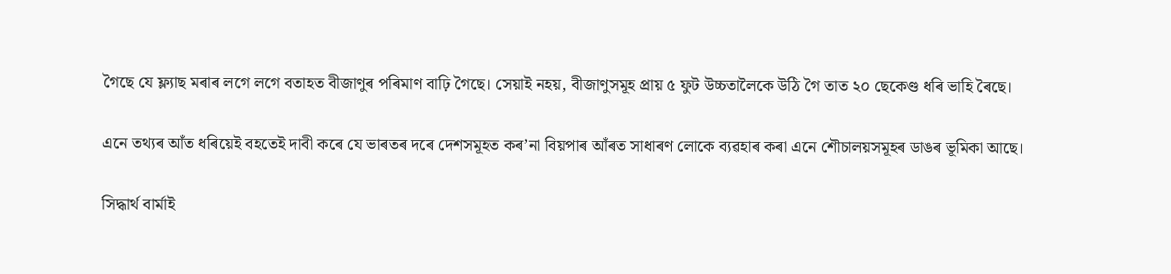গৈছে যে ফ্ল্যাছ মৰাৰ লগে লগে বতাহত বীজাণুৰ পৰিমাণ বাঢ়ি গৈছে। সেয়াই নহয়, বীজাণুসমূহ প্ৰায় ৫ ফুট উচ্চতালৈকে উঠি গৈ তাত ২০ ছেকেণ্ড ধৰি ভাহি ৰৈছে।

এনে তথ্যৰ আঁত ধৰিয়েই বহতেই দাবী কৰে যে ভাৰতৰ দৰে দেশসমূহত কৰ’না বিয়পাৰ আঁৰত সাধাৰণ লোকে ব্যৱহাৰ কৰা এনে শৌচালয়সমূহৰ ডাঙৰ ভূমিকা আছে।

সিদ্ধাৰ্থ বাৰ্মাই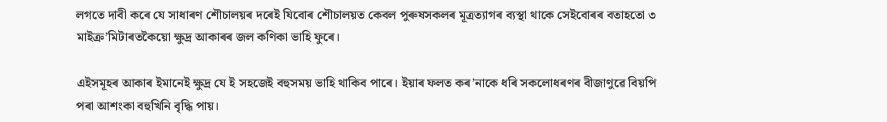লগতে দাবী কৰে যে সাধাৰণ শৌচালয়ৰ দৰেই যিবোৰ শৌচালয়ত কেবল পুৰুষসকলৰ মূত্ৰত্যাগৰ ব্যস্থা থাকে সেইবোৰৰ বতাহতো ৩ মাইক্ৰ’মিটাৰতকৈয়ো ক্ষুদ্ৰ আকাৰৰ জল কণিকা ভাহি ফুৰে।

এইসমূহৰ আকাৰ ইমানেই ক্ষুদ্ৰ যে ই সহজেই বহুসময় ভাহি থাকিব পাৰে। ইয়াৰ ফলত কৰ’নাকে ধৰি সকলোধৰণৰ বীজাণুৱে বিয়পি পৰা আশংকা বহুখিনি বৃদ্ধি পায়।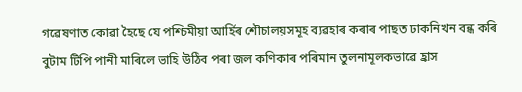গৱেষণাত কোৱা হৈছে যে পশ্চিমীয়া আৰ্হিৰ শৌচালয়সমূহ ব্যৱহাৰ কৰাৰ পাছত ঢাকনিখন বন্ধ কৰি বুটাম টিপি পানী মাৰিলে ভাহি উঠিব পৰা জল কণিকাৰ পৰিমান তুলনামূলকভাৱে হ্ৰাস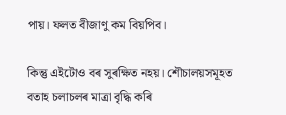পায়। ফলত বীজাণু কম বিয়পিব।

কিন্তু এইটোও বৰ সুৰক্ষিত নহয়। শৌচালয়সমূহত বতাহ চলাচলৰ মাত্ৰা বৃদ্ধি কৰি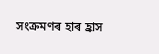সংক্ৰমণৰ হাৰ হ্ৰাস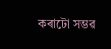কৰাটো সম্ভৱ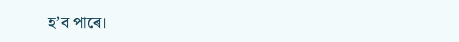হ’ব পাৰে।